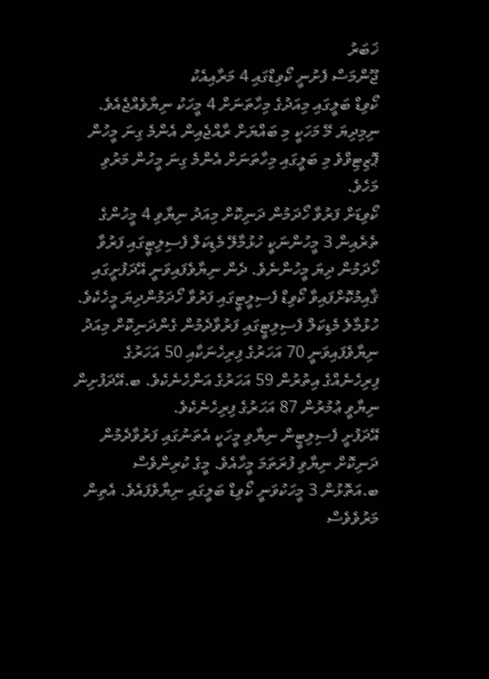ޚަބަރު
ޖޫންމަސް ފެށުނީ ކޯވިޑްގައި 4 މަރާއިއެކު
ކޯވިޑް ބަލީގައި މިއަދުގެ މިހާތަނަށް 4 މީހަކު ނިޔާވެއްޖެއެވެ. ނިމިދިޔަ މޭ މަހަކީ މި ބައްޔަށް ރާއްޖެއިން އެންމެ ގިނަ މީހުން ޕޮޒިޓިވްވެ މި ބަލީގައި މިހާތަނަށް އެންމެ ގިނަ މީހުން މަރުވި މަހެވެ.
ކޯވިޑަށް ފަރުވާ ހޯދަމުން ދަނިކޮށް މިއަދު ނިޔާވި 4 މީހުންގެ ތެރެއިން 3 މީހުންނަކީ ހުޅުމާލޭ މެޑިކަލް ފެސިލިޓީގައި ފަރުވާ ހޯދަމުން ދިޔަ މީހުންނެވެ. ދެން ނިޔާވެފައިވަނީ އޭދަފުށީގައި ޤާއިމުކޮށްފައިވާ ކޯވިޑް ފެސިލީޓީގައި ފަރުވާ ހޯދަމުންދިޔަ މީހެކެވެ. ހުޅުމާލެ މެޑިކަލް ފެސިލިޓީގައި ފަރުވާދެމުން ގެންދަނިކޮށް މިއަދު ނިޔާވެފައިވަނީ 70 އަހަރުގެ ފިރިހެނަކާއި 50 އަހަރުގެ ފިރިހެނެއްގެ އިތުރުން 59 އަހަރުގެ އަންހެނެކެވެ. ބ.އޭދަފުށިން ނިޔާވީ ޢުމުރުން 87 އަހަރުގެ ފިރިހެނެކެވެ.
އޭދަފުށީ ފެސިލިޓީން ނިޔާވި މީހަކީ އެތަނުގައި ފަރުވާދެމުން ދަނިކޮށް ނިޔާވި ފުރަތަމަ މީހާއެވެ. މީގެ ކުރިންވެސް ބ.އަތޮޅުން 3 މީހަކުވަނީ ކޯވިޑް ބަލީގައި ނިޔާވެފައެވެ. އެތިން މަރުވެވެސް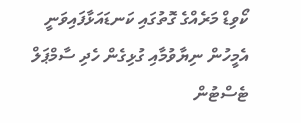ކޯވިޑް މަރެއްގެ ގޮތުގައި ކަނޑައަޅާފައިވަނީ އެމީހުން ނިޔާވުމާއި ގުޅިގެން ހެދި ސާމްޕަލް ޓެސްޓުން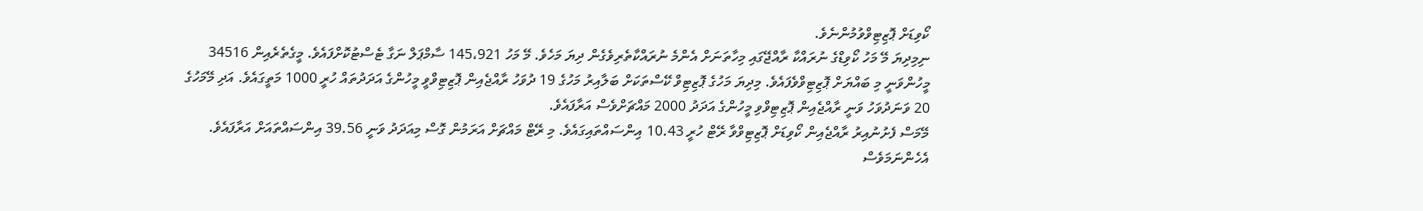ކޯވިޑަށް ޕޮޒިޓިވްވުމުންނެވެ.
ނިމިދިޔަ މޭ މަހު ކޯވިޑްގެ ނުރައްކާ ރާއްޖޭގައި މިހާތަނަށް އެންމެ ނުރައްކާތެރިވެގެން ދިޔަ މަހެވެ. މޭ މަހު 145،921 ސާމްޕަލް ނަގާ ޓެސްޓުކޮށްފައެވެ. މީގެތެރެއިން 34516 މީހުންވަނީ މި ބައްޔަށް ޕޮޒިޓިވްވެފައެވެ. މިދިޔަ މަހުގެ ޕޮޒިޓިވް ކޭސްތަކަށް ބަލާއިރު މަހުގެ 19 ދުވަހު ރާއްޖެއިން ޕޮޒިޓިވްވީ މީހުންގެ އަދަދުތައް ހުރީ 1000 މަތީގައެވެ. އަދި މޭމަހުގެ 20 ވަނަދުވަހު ވަނީ ރާއްޖެއިން ޕޮޒިޓިވްވި މީހުންގެ އަދަދު 2000 މައްޗަށްވެސް އަރާފައެވެ.
މޭމަސް ފެށުނުއިރު ރާއްޖެއިން ކޯވިޑަށް ޕޮޒިޓިވްވާ ރޭޓް ހުރީ 10.43 އިންސައްތައިގައެވެ. މި ރޭޓް މައްޗަށް އަރަމުން ގޮސް މިއަދަދު ވަނީ 39.56 އިންސައްތައަށް އަރާފައެވެ. އެހެންނަމަވެސް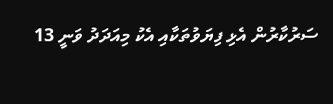ސަރުކާރުން އެޅި ފިޔަވުތަކާއި އެކު މިއަދަދު ވަނީ 13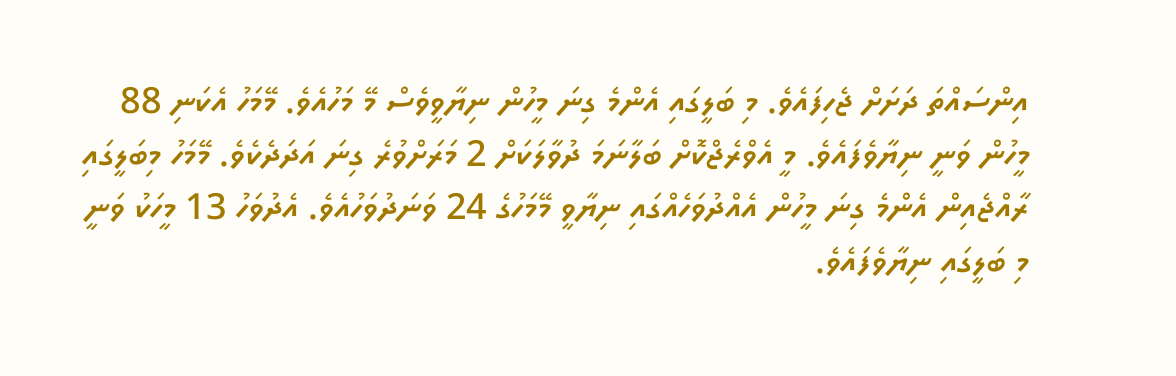އިންސައްތަ ދަށަށް ޖެހިފައެވެ. މި ބަލީގައި އެންމެ ގިނަ މީހުން ނިޔާވީވެސް މޭ މަހުއެވެ. މޭމަހު އެކަނި 88 މީހުން ވަނީ ނިޔާވެފައެވެ. މީ އެވްރެޖްކޮށް ބަލާނަމަ ދުވާލަކަށް 2 މަރަށްވުރެ ގިނަ އަދަދެކެވެ. މޭމަހު މިބަލީގައި ރާއްޖެއިން އެންމެ ގިނަ މީހުން އެއްދުވަހެއްގައި ނިޔާވީ މޭމަހުގެ 24 ވަނަދުވަހުއެވެ. އެދުވަހު 13 މީހަކު ވަނީ މި ބަލީގައި ނިޔާވެފައެވެ.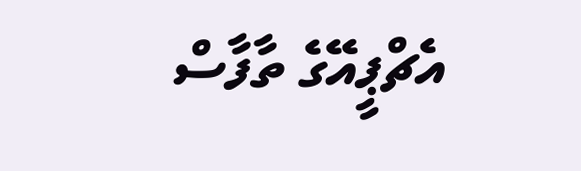އެޗްޕީއޭގެ ތާފާސް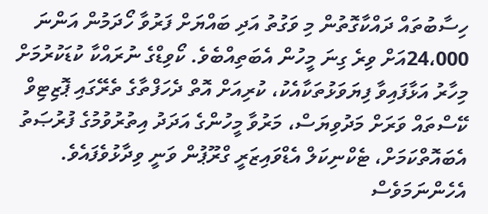ހިސާބުތައް ދައްކާގޮތުން މި ވަގުތު އަދި ބައްޔަށް ފަރުވާ ހޯދަމުން އަންނަ 24،000އަށް ވިރެ ގިނަ މީހުން އެބަތިއްބެވެ. ކޯވިޑްގެ ނުރައްކާ ކުޑަކުރުމަށް މިހާރު އަޅާފައިވާ ފިޔަވަޅުތަކާއެކު، ކުރިއަށް އޮތް ދެހަފްތާގެ ތެރޭގައި ޕޮޒިޓިވް ކޭސްތައް ވަރަށް މަދުވިޔަސް، މަރުވާ މީހުންގެ އަދަދު އިތުރުވުމުގެ ފުރުޞަތު އެބައޮތްކަމަށް، ޓެކްނިކަލް އެޑްވައިޒަރީ ގްރޫޕުން ވަނީ ވިދާޅުވެފައެވެ. އެހެންނަމަވެސް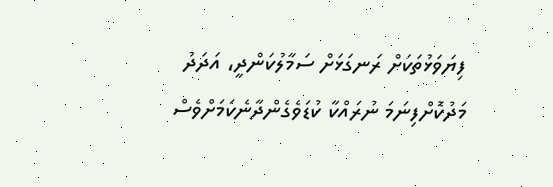ފިޔަވަޅުތަކަށް ރަނގަޅަށް ސަމާލުކަންދީ، އަދަދު މަދުކޮށްފިނަމަ ނުރައްކާ ކުޑަވެގެންދާނެކަމަށްވެސް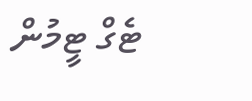ޓެގް ޓީމުން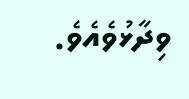ވިދާޅުވެއެވެ.